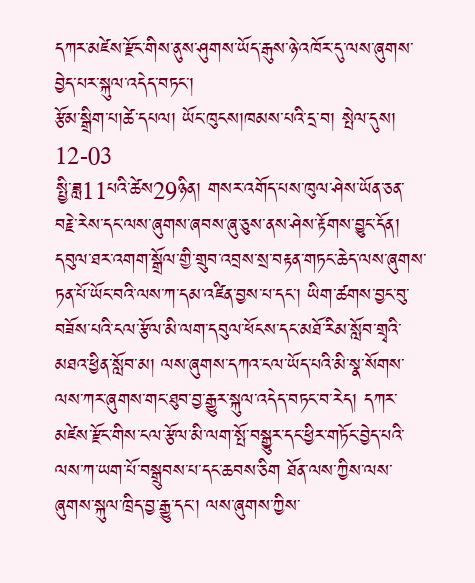དཀར་མཛེས་རྫོང་གིས་ནུས་ཤུགས་ཡོད་རྒུས་ཉེ་འཁོར་དུ་ལས་ཞུགས་བྱེད་པར་སྐུལ་འདེད་བཏང་།
རྩོམ་སྒྲིག་པ།ཚེ་དཔལ། ཡོང་ཁུངས།ཁམས་པའི་དྲ་བ། སྤེལ་དུས། 12-03
སྤྱི་ཟླ11པའི་ཚེས29ཉིན། གསར་འགོད་པས་ཁུལ་ཤེས་ཡོན་ཅན་བརྗེ་རེས་དང་ལས་ཞུགས་ཞབས་ཞུ་ཅུས་ནས་ཤེས་རྟོགས་བྱུང་དོན། དབུལ་ཐར་འགག་སྒྲོལ་གྱི་གྲུབ་འབྲས་སྲ་བརྟན་གཏང་ཆེད་ལས་ཞུགས་ཏན་པོ་ཡོང་བའི་ལས་ཀ་དམ་འཛིན་བྱས་པ་དང་། ཡིག་ཚགས་བྱང་བུ་བཟོས་པའི་ངལ་རྩོལ་མི་ལག་དབུལ་ཕོངས་དང་མཐོ་རིམ་སློབ་གྲྭའི་མཐའ་ཕྱིན་སློབ་མ། ལས་ཞུགས་དཀའ་ངལ་ཡོད་པའི་མི་སྣ་སོགས་ལས་ཀར་ཞུགས་གང་ཐུབ་བྱ་རྒྱུར་སྐུལ་འདེད་བཏང་བ་རེད། དཀར་མཛེས་རྫོང་གིས་ངལ་རྩོལ་མི་ལག་སྤོ་བསྒྱུར་དང་ཕྱིར་གཏོང་བྱེད་པའི་ལས་ཀ་ཡག་པོ་བསྒྲུབས་པ་དང་ཆབས་ཅིག ཐོན་ལས་ཀྱིས་ལས་ཞུགས་སྐུལ་ཁྲིད་བྱ་རྒྱུ་དང་། ལས་ཞུགས་ཀྱིས་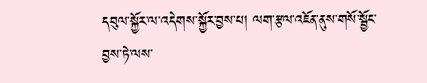དབུལ་སྐྱོར་ལ་འདེགས་སྐྱོར་བྱས་པ། ལག་རྩལ་འཇོན་ནུས་གསོ་སྦྱོང་བྱས་ཏེ་ལས་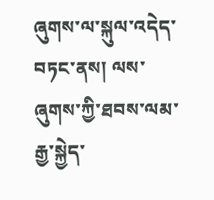ཞུགས་ལ་སྐུལ་འདེད་བཏང་ནས། ལས་ཞུགས་ཀྱི་ཐབས་ལམ་རྒྱ་སྐྱེད་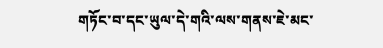གཏོང་བ་དང་ཡུལ་དེ་གའི་ལས་གནས་ཇེ་མང་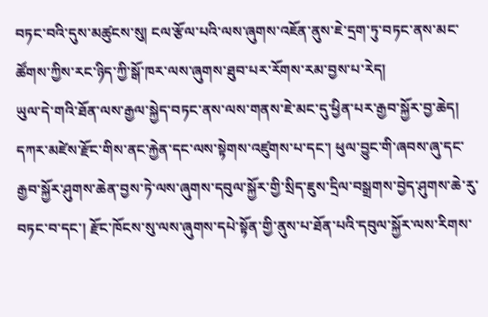བཏང་བའི་དུས་མཚུངས་སུ། ངལ་རྩོལ་པའི་ལས་ཞུགས་འཇོན་ནུས་ཇེ་དྲག་ཏུ་བཏང་ནས་མང་ཚོགས་ཀྱིས་རང་ཉིད་ཀྱི་སྒོ་ཁར་ལས་ཞུགས་ཐུབ་པར་རོགས་རམ་བྱས་པ་རེད།
ཡུལ་དེ་གའི་ཐོན་ལས་རྒྱལ་སྐྱེད་བཏང་ནས་ལས་གནས་ཇེ་མང་དུ་ཕྱིན་པར་རྒྱབ་སྐྱོར་བྱ་ཆེད། དཀར་མཛེས་རྫོང་གིས་ནང་རྐྱེན་དང་ལས་སྟེགས་འཛུགས་པ་དང་། ཕུལ་བྱུང་གི་ཞབས་ཞུ་དང་རྒྱབ་སྐྱོར་ཤུགས་ཆེན་བྱས་ཏེ་ལས་ཞུགས་དབུལ་སྐྱོར་གྱི་སྲིད་ཇུས་དྲིལ་བསྒྲགས་བྱེད་ཤུགས་ཆེ་རུ་བཏང་བ་དང་། རྫོང་ཁོངས་སུ་ལས་ཞུགས་དཔེ་སྟོན་གྱི་ནུས་པ་ཐོན་པའི་དབུལ་སྐྱོར་ལས་རིགས་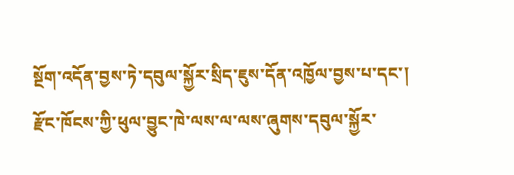སྔོག་འདོན་བྱས་ཏེ་དབུལ་སྐྱོར་སྲིད་ཇུས་དོན་འཁྱོལ་བྱས་པ་དང་། རྫོང་ཁོངས་ཀྱི་ཕུལ་བྱུང་ཁེ་ལས་ལ་ལས་ཞུགས་དབུལ་སྐྱོར་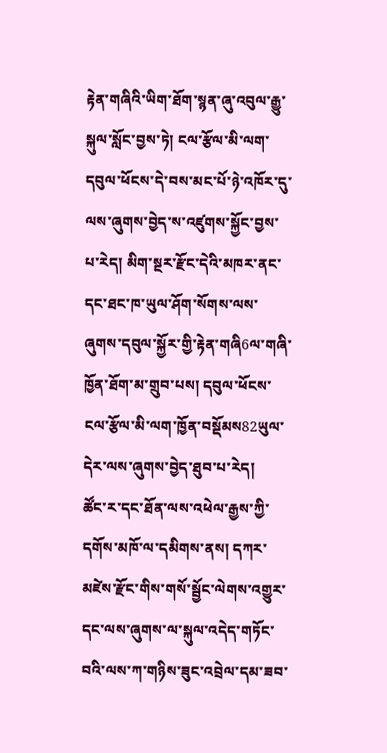རྟེན་གཞིའི་ཡིག་ཐོག་སྙན་ཞུ་འབུལ་རྒྱུ་སྐུལ་སློང་བྱས་ཏེ། ངལ་རྩོལ་མི་ལག་དབུལ་ཕོངས་དེ་བས་མང་པོ་ཉེ་འཁོར་དུ་ལས་ཞུགས་བྱེད་ས་འཛུགས་སྐྱོང་བྱས་པ་རེད། མིག་སྔར་རྫོང་དེའི་མཁར་ནང་དང་ཐང་ཁ་ཡུལ་ཤོག་སོགས་ལས་ཞུགས་དབུལ་སྐྱོར་གྱི་རྟེན་གཞི6ལ་གཞི་ཁྱོན་ཐོག་མ་གྲུབ་པས། དབུལ་ཕོངས་ངལ་རྩོལ་མི་ལག་ཁྱོན་བསྡོམས82ཡུལ་དེར་ལས་ཞུགས་བྱེད་ཐུབ་པ་རེད།
ཚོང་ར་དང་ཐོན་ལས་འཕེལ་རྒྱས་ཀྱི་དགོས་མཁོ་ལ་དམིགས་ནས། དཀར་མཛེས་རྫོང་གིས་གསོ་སྦྱོང་ལེགས་འགྱུར་དང་ལས་ཞུགས་ལ་སྐུལ་འདེད་གཏོང་བའི་ལས་ཀ་གཉིས་ཟུང་འབྲེལ་དམ་ཟབ་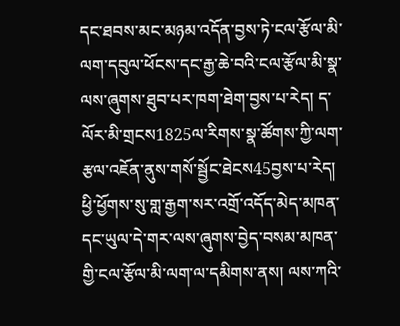དང་ཐབས་མང་མཉམ་འདོན་བྱས་ཏེ་ངལ་རྩོལ་མི་ལག་དབུལ་ཕོངས་དང་རྒྱ་ཆེ་བའི་ངལ་རྩོལ་མི་སྣ་ལས་ཞུགས་ཐུབ་པར་ཁག་ཐེག་བྱས་པ་རེད། ད་ལོར་མི་གྲངས1825ལ་རིགས་སྣ་ཚོགས་ཀྱི་ལག་རྩལ་འཇོན་ནུས་གསོ་སྦྱོང་ཐེངས45བྱས་པ་རེད། ཕྱི་ཕྱོགས་སུ་གླ་རྒྱག་སར་འགྲོ་འདོད་མེད་མཁན་དང་ཡུལ་དེ་གར་ལས་ཞུགས་བྱེད་བསམ་མཁན་གྱི་ངལ་རྩོལ་མི་ལག་ལ་དམིགས་ནས། ལས་ཀའི་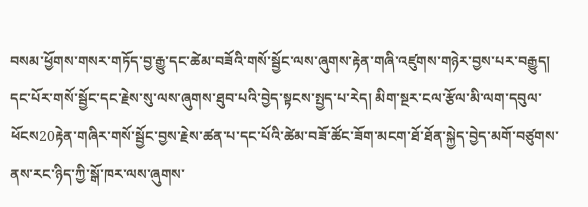བསམ་ཕྱོགས་གསར་གཏོད་བྱ་རྒྱུ་དང་ཚེམ་བཟོའི་གསོ་སྦྱོང་ལས་ཞུགས་རྟེན་གཞི་འཛུགས་གཉེར་བྱས་པར་བརྒྱུད། དང་པོར་གསོ་སྦྱོང་དང་རྗེས་སུ་ལས་ཞུགས་ཐུབ་པའི་བྱེད་སྟངས་སྤྱད་པ་རེད། མིག་སྔར་ངལ་རྩོལ་མི་ལག་དབུལ་ཕོངས20རྟེན་གཞིར་གསོ་སྦྱོང་བྱས་རྗེས་ཚན་པ་དང་པོའི་ཚེམ་བཟོ་ཚོང་ཟོག་མངག་ཐོ་ཐོན་སྐྱེད་བྱེད་མགོ་བཙུགས་ནས་རང་ཉིད་ཀྱི་སྒོ་ཁར་ལས་ཞུགས་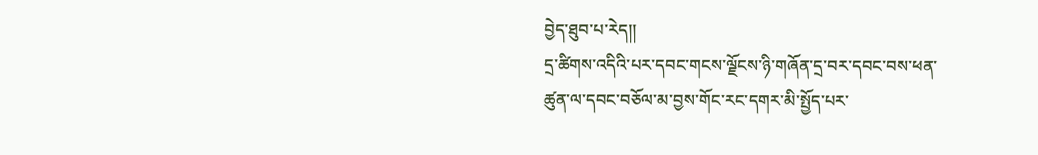བྱེད་ཐུབ་པ་རེད།།
དྲ་ཚིགས་འདིའི་པར་དབང་གངས་ལྗོངས་ཉི་གཞོན་དྲ་བར་དབང་བས་ཕན་ཚུན་ལ་དབང་བཅོལ་མ་བྱས་གོང་རང་དགར་མི་སྤྱོད་པར་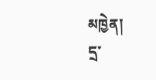མཁྱེན།
དྲ་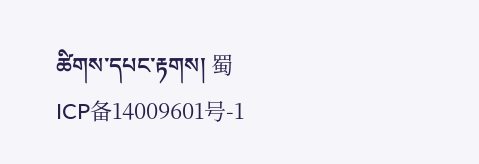ཚིགས་དཔང་རྟགས། 蜀ICP备14009601号-1